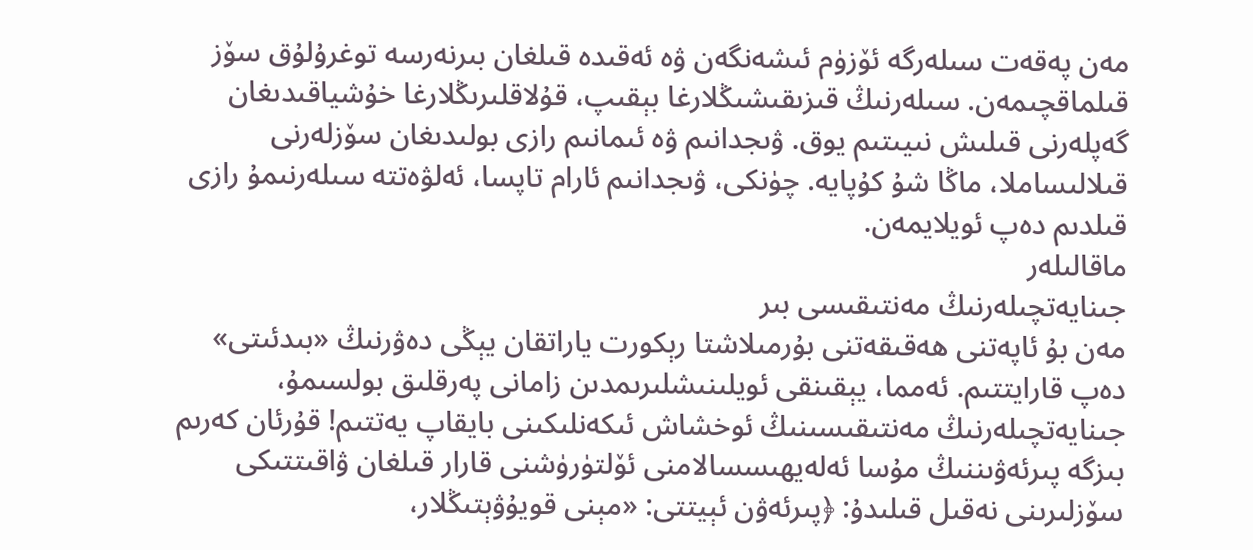مەن پەقەت سىلەرگە ئۆزۈم ئىشەنگەن ۋە ئەقىدە قىلغان بىرنەرسە توغرۇلۇق سۆز قىلماقچىمەن. سىلەرنىڭ قىزىقىشىڭلارغا بېقىپ، قۇلاقلىرىڭلارغا خۇشياقىدىغان گەپلەرنى قىلىش نىيىتىم يوق. ۋىجدانىم ۋە ئىمانىم رازى بولىدىغان سۆزلەرنى قىلالىساملا، ماڭا شۇ كۇپايە. چۈنكى، ۋىجدانىم ئارام تاپسا، ئەلۋەتتە سىلەرنىمۇ رازى قىلدىم دەپ ئويلايمەن.
ماقالىلەر
جىنايەتچىلەرنىڭ مەنتىقىسى بىر
مەن بۇ ئاپەتنى ھەقىقەتنى بۇرمىلاشتا رېكورت ياراتقان يېڭى دەۋرنىڭ «بىدئىتى» دەپ قارايتتىم. ئەمما، يېقىنقى ئويلىنىشلىرىمدىن زامانى پەرقلىق بولسىمۇ، جىنايەتچىلەرنىڭ مەنتىقىسىنىڭ ئوخشاش ئىكەنلىكىنى بايقاپ يەتتىم! قۇرئان كەرىم بىزگە پىرئەۋىننىڭ مۇسا ئەلەيھىسسالامنى ئۆلتۈرۈشنى قارار قىلغان ۋاقىتتىكى سۆزلىرىنى نەقىل قىلىدۇ: ﴿پىرئەۋن ئېيتتى: «مېنى قويۇۋېتىڭلار،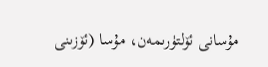مۇسانى ئۆلتۈرىمەن، مۇسا (ئۆزىنى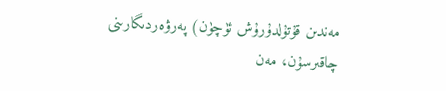مەندىن قۇتۇلدۇرۇش ئۈچۈن) پەرۋەردىگارىنى چاقىرسۇن، مەن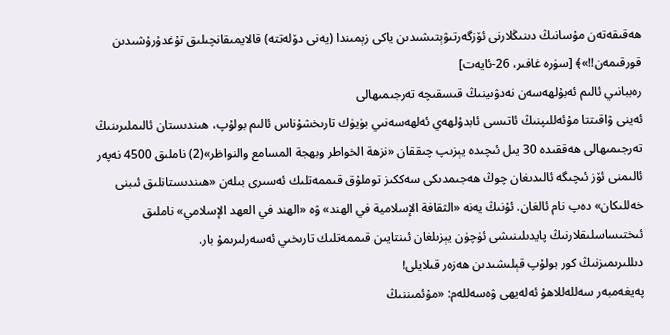ھەقىقەتەن مۇسانىڭ دىنىڭلارنى ئۆزگەرتىۋېتىشىدىن ياكى زېمىندا (يەنى دۆلەتتە) قالايمىقانچىلىق تۇغدۇرۇشىدىن قورقىمەن!!»﴾ [سۈرە غافىر، 26-ئايەت]
رەببانىي ئالىم ئەبۇلھەسەن نەدۋىينىڭ قىسقىچە تەرجىمىھالى
ئەينى ۋاقىتتا مۇئەللىپنىڭ ئاتىسى ئابدۇلھەي ئەلھەسەنىي بۈيۈك تارىخشۇناس ئالىم بولۇپ، ھىندىستان ئالىملىرىنىڭ تەرجىمىھالى ھەققىدە 30 يىل ئىچىدە يېزىپ چىققان «نزهة الخواطر وبهجة المسامع والنواظر»(2) ناملىق 4500 نەپەر ئالىمنى ئۆز ئىچىگە ئالىدىغان چوڭ ھەجىمدىكى سەككىز توملۇق قىممەتلىك ئەسىرى بىلەن «ھىندىستانلىق ئىبنى خەللىكان» دەپ نام ئالغان. ئۇنىڭ يەنە «الثقافة الإسلامية في الهند» ۋە «الهند في العهد الإسلامي» ناملىق ئىختىساسلىقلارنىڭ پايدىلىنىشى ئۈچۈن يېزىلغان ئىنتايىن قىممەتلىك تارىخىي ئەسەرلىرىمۇ بار.
دىللىرىمىزنىڭ كور بولۇپ قېلىشىدىن ھەزەر قىلايلى!
پەيغەمبەر سەللەللاھۇ ئەلەيھى ۋەسەللەم: «مۇئمىننىڭ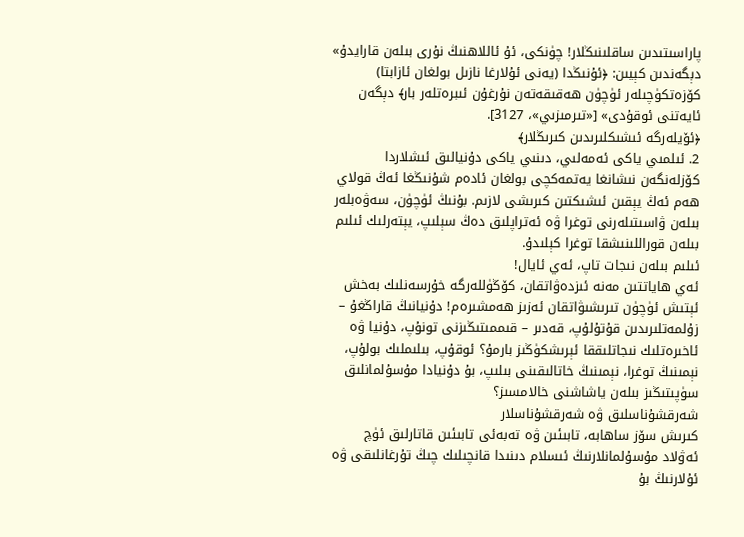پاراسىتىدىن ساقلىنىڭلار! چۈنكى، ئۇ ئاللاھنىڭ نۇرى بىلەن قارايدۇ» دېگەندىن كېيىن: ﴿ئۇنىڭدا (يەنى ئۇلارغا نازىل بولغان ئازابتا) كۆزەتكۈچىلەر ئۈچۈن ھەقىقەتەن نۇرغۇن ئىبرەتلەر بار﴾ دېگەن ئايەتنى ئوقۇدى» [«تىرمىزىي»، 3127].
﴿ئۆيلەرگە ئىشىكلىرىدىن كىرىڭلار﴾
2. ئىلمىي ياكى ئەمەلىي، دىنىي ياكى دۇنيالىق ئىشلاردا كۆزلەنگەن نىشانغا يەتمەكچى بولغان ئادەم شۇنىڭغا ئەڭ قولاي ھەم ئەڭ يېقىن ئىشىكتىن كىرىشى لازىم. بۇنىڭ ئۈچۈن، سەۋەبلەر بىلەن ۋاسىتىلەرنى توغرا ۋە ئەتراپلىق دەڭ سېلىپ، يېتەرلىك ئىلىم بىلەن قوراللىنىشقا توغرا كېلىدۇ.
ئىلىم بىلەن نىجات تاپ، ئەي ئايال!
ئەي ھاياتتىن مەنە ئىزدەۋاتقان، كۆڭۈللەرگە خۇرسەنلىك بەخش ئېتىش ئۈچۈن تىرىشىۋاتقان ئەزىز ھەمشىرەم! دۇنيانىڭ قاراڭغۇ – زۇلمەتلىرىدىن قۇتۇلۇپ، قەدىر – قىممىتىڭىزنى تونۇپ، دۇنيا ۋە ئاخىرەتلىك نىجاتلىققا ئېرىشكۈڭىز بارمۇ؟ ئوقۇپ، بىلىملىك بولۇپ، نېمىنىڭ توغرا، نېمىنىڭ خاتالىقىنى بىلىپ، بۇ دۇنيادا مۇسۇلمانلىق سۈپىتىڭىز بىلەن ياشاشنى خالامسىز؟
شەرقشۇناسلىق ۋە شەرقشۇناسلار
كىرىش سۆز ساھابە، تابىئىن ۋە تەبەئى تابىئىن قاتارلىق ئۈچ ئەۋلاد مۇسۇلمانلارنىڭ ئىسلام دىنىدا قانچىلىك چىڭ تۇرغانلىقى ۋە ئۇلارنىڭ بۇ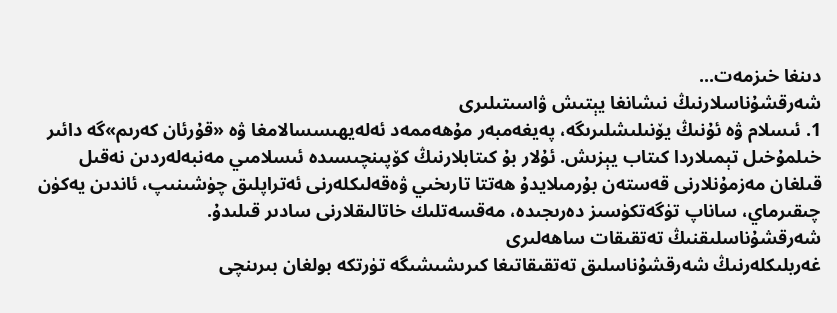دىنغا خىزمەت...
شەرقشۇناسلارنىڭ نىشانغا يېتىش ۋاسىتىلىرى
1. ئىسلام ۋە ئۇنىڭ يۆنىلىشلىرىگە، پەيغەمبەر مۇھەممەد ئەلەيھىسسالامغا ۋە «قۇرئان كەرىم»گە دائىر خىلمۇخىل تېمىلاردا كىتاب يېزىش. ئۇلار بۇ كىتابلارنىڭ كۆپىنچىسىدە ئىسلامىي مەنبەلەردىن نەقىل قىلغان مەزمۇنلارنى قەستەن بۇرمىلايدۇ ھەتتا تارىخىي ۋەقەلىكلەرنى ئەتراپلىق چۈشىنىپ، ئاندىن يەكۈن چىقىرماي، ساناپ تۈگەتكۈسىز دەرىجىدە، مەقسەتلىك خاتالىقلارنى سادىر قىلىدۇ.
شەرقشۇناسلىقنىڭ تەتقىقات ساھەلىرى
غەربلىكلەرنىڭ شەرقشۇناسلىق تەتقىقاتىغا كىرىشىشىگە تۈرتكە بولغان بىرىنچى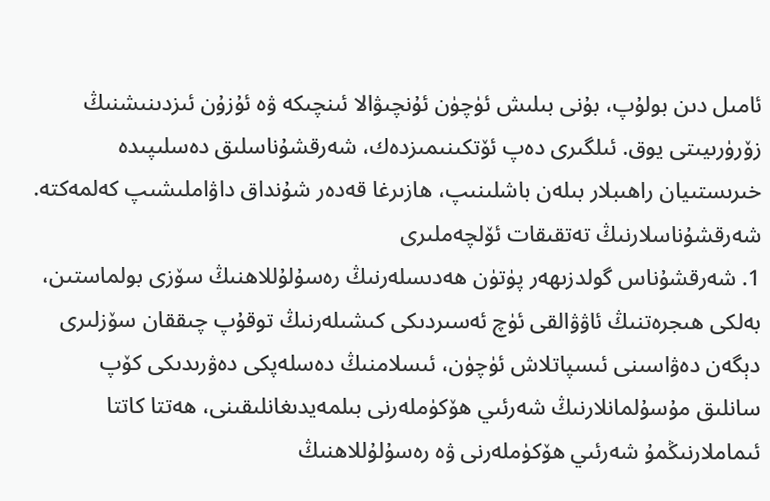ئامىل دىن بولۇپ، بۇنى بىلىش ئۈچۈن ئۇنچىۋالا ئىنچىكە ۋە ئۇزۇن ئىزدىنىشنىڭ زۆرۈرىيىتى يوق. ئىلگىرى دەپ ئۆتكىنىمىزدەك، شەرقشۇناسلىق دەسلىپىدە خىرىستىيان راھىبلار بىلەن باشلىنىپ، ھازىرغا قەدەر شۇنداق داۋاملىشىپ كەلمەكتە.
شەرقشۇناسلارنىڭ تەتقىقات ئۆلچەملىرى
1. شەرقشۇناس گولدزىھەر پۈتۈن ھەدىسلەرنىڭ رەسۇلۇللاھنىڭ سۆزى بولماستىن، بەلكى ھىجرەتنىڭ ئاۋۋالقى ئۈچ ئەسىردىكى كىشىلەرنىڭ توقۇپ چىققان سۆزلىرى دېگەن دەۋاسىنى ئىسپاتلاش ئۈچۈن، ئىسلامنىڭ دەسلەپكى دەۋرىدىكى كۆپ سانلىق مۇسۇلمانلارنىڭ شەرئىي ھۆكۈملەرنى بىلمەيدىغانلىقىنى، ھەتتا كاتتا ئىماملارنىڭمۇ شەرئىي ھۆكۈملەرنى ۋە رەسۇلۇللاھنىڭ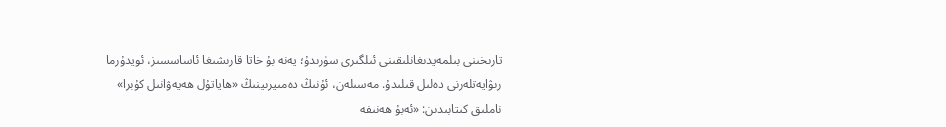تارىخىنى بىلمەيدىغانلىقىنى ئىلگىرى سۈرىدۇ؛ يەنە بۇ خاتا قارىشىغا ئاساسسىز، ئويدۇرما رىۋايەتلەرنى دەلىل قىلىدۇ. مەسىلەن، ئۇنىڭ دەمىيرىينىڭ «ھاياتۇل ھەيەۋانىل كۇبرا» ناملىق كىتابىدىن: «ئەبۇ ھەنىفە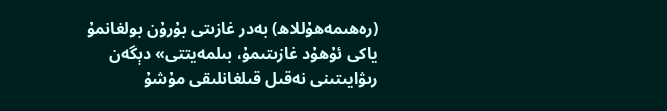(رەھىمەھۇللاھ) بەدر غازىتى بۇرۇن بولغانمۇ ياكى ئۇھۇد غازىتىمۇ، بىلمەيتتى» دېگەن رىۋايىتىنى نەقىل قىلغانلىقى مۇشۇ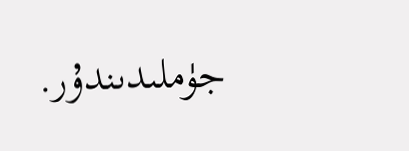جۈملىدىندۇر.